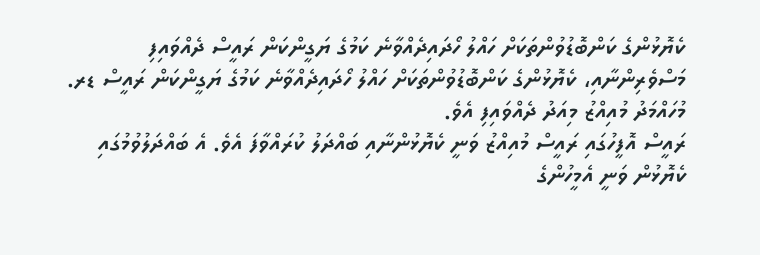ކެޔޮޅުންގެ ކަންބޮޑުވުންތަކަށް ހައްލު ހޯދައިދެއްވާނެ ކަމުގެ ޔަގީންކަން ރައީސް ދެއްވައިފި
މަސްވެރިންނާއި، ކެޔޮޅުންގެ ކަންބޮޑުވުންތަކަށް ހައްލު ހޯދައިދެއްވާނެ ކަމުގެ ޔަގީންކަން ރައީސް ޑރ. މުހައްމަދު މުއިއްޒު މިއަދު ދެއްވައިފި އެވެ.
ރައީސް އޮފީހުގައި ރައީސް މުއިއްޒު ވަނީ ކެޔޮޅުންނާއި ބައްދަލު ކުރައްވާފަ އެވެ. އެ ބައްދަލުވުމުގައި ކެޔޮޅުން ވަނީ އެމީހުންގެ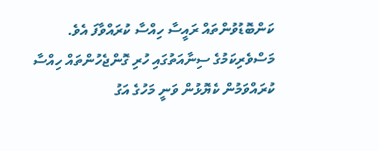ކަންބޮޑުވުންތައް ރައީސާ ހިއްސާ ކުރައްވާފަ އެވެ.
މަސްވެރިކަމުގެ ސިނާއަތުގައި ހުރި ގޮންޖެހުންތައް ހިއްސާ ކުރައްވަމުން ކެޔޮޅުން ވަނީ މަހުގެ އަގު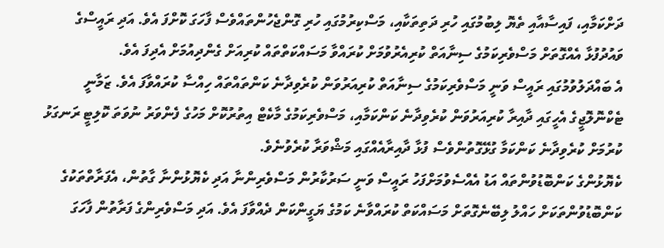ދަށްކަމާއި، ފައިސާއާއި ތެޔޮ ލިބުމުގައި ހުރި ދަތިތަކާއި، މަސްކިރުމުގައި ހުރި ގޮންޖެހުންތައްވެސް ފާހަގަ ކޮށްފަ އެވެ. އަދި ރައީސްގެ ވައުދުފުޅާ އެއްގޮތަށް މަސްވެރިކަމުގެ ސިނާއަތް ކުރިއެރުވުމަށް ކުރައްވާ މަސައްކަތްތައް ކުރިއަށް ގެންދިއުމަށް އެދިފަ އެވެ.
އެ ބައްދަލުވުމުގައި ރައީސް ވަނީ މަސްވެރިކަމުގެ ސިނާއަތް ކުރިއަރުވަން ކުރެވިދާނެ ކަންތައްތައް ހިއްސާ ކުރައްވާފަ އެވެ. ޒަމާނީ ޓެކްނޮލޮޖީގެ އެހީގައި ދާއިރާ ކުރިއަރުވަން ކުރެވިދާނެ ކަންކަމާއި، މަސްވެރިކަމުގެ މާކެޓް އިތުރުކޮށް މަހުގެ ފެންވަރު ނުވަތަ ކޮލިޓީ ރަނގަޅު ކުރުމަށް ކުރެވިދާނެ ކަންކަމާ ގުޅޭގޮތުންވެސް ފުޅާ ދާއިރާއެއްގައި މަޝްވަރާ ކުރެވުނެވެ.
ކެޔޮޅުންގެ ކަންބޮޑުވުންތައް އަޑު އެއްސެވުމަށްފަހު ރައީސް ވަނީ ސަރުކާރުން މަސްވެރިންނާ އަދި ކެޔޮޅުންނާ ގާތުން، އެފަރާތްތަކުގެ ކަންބޮޑުވުންތަކަށް ހައްލު ލިބޭނެގޮތަށް މަސައްކަތް ކުރައްވާނެ ކަމުގެ ޔަގީންކަން ދެއްވާފަ އެވެ. އަދި މަސްވެރިންގެ ފަރާތުން ފާހަގަ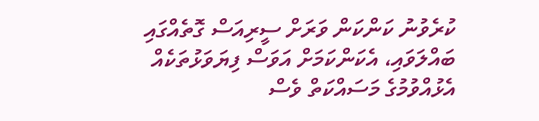ކުރެވުނު ކަންކަން ވަރަށް ސީރިއަސް ގޮތެއްގައި ބައްލަވައި، އެކަންކަމަށް އަވަސް ފިޔަވަޅުތަކެއް އެޅުއްވުމުގެ މަސައްކަތް ވެސް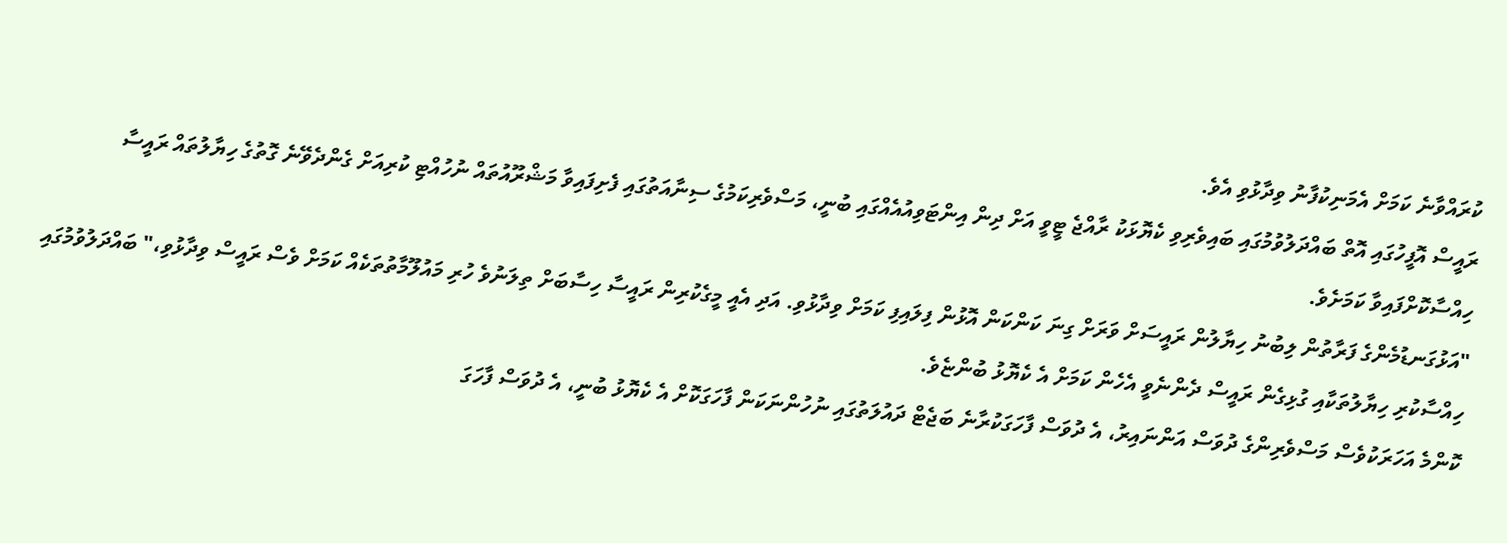ކުރައްވާނެ ކަމަށް އެމަނިކުފާނު ވިދާޅުވި އެވެ.
ރައީސް އޮފީހުގައި އޮތް ބައްދަލުވުމުގައި ބައިވެރިވި ކެޔޮޅަކު ރާއްޖެ ޓީވީ އަށް ދިން އިންޓަވިއުއެއްގައި ބުނީ، މަސްވެރިކަމުގެ ސިނާއަތުގައި ފެށިފައިވާ މަޝްރޫއުތައް ނުހުއްޓި ކުރިއަށް ގެންދެވޭނެ ގޮތުގެ ހިޔާލުތައް ރައީސާ ހިއްސާކޮށްފައިވާ ކަމަށެވެ.
"އަޅުގަނޑުމެންގެ ފަރާތުން ލިބުނު ހިޔާލުން ރައީސަށް ވަރަށް ގިނަ ކަންކަން އޮޅުން ފިލައިފި ކަމަށް ވިދާޅުވި. އަދި އެއީ މީގެކުރިން ރައީސާ ހިސާބަށް ތިލަނުވެ ހުރި މައުލޫމާތުތަކެއް ކަމަށް ވެސް ރައީސް ވިދާޅުވި،" ބައްދަލުވުމުގައި ހިއްސާކުރި ހިޔާލުތަކާއި ގުޅިގެން ރައީސް ދެންނެވީ އެހެން ކަމަށް އެ ކެޔޮޅު ބުންޏެވެ.
ކޮންމެ އަހަރަކުވެސް މަސްވެރިންގެ ދުވަސް އަންނައިރު، އެ ދުވަސް ފާހަގަކުރާނެ ބަޖެޓް ދައުލަތުގައި ނުހުންނަކަން ފާހަގަކޮށް އެ ކެޔޮޅު ބުނީ، އެ ދުވަސް ފާހަގަ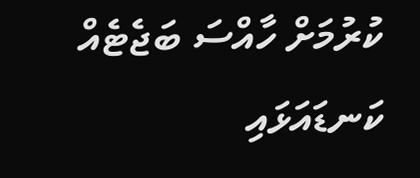ކުރުމަށް ހާއްސަ ބަޖެޓެއް ކަނޑައަޅައި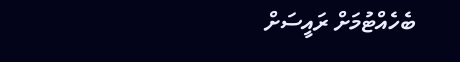ބެހެއްޓުމަށް ރައީސަށް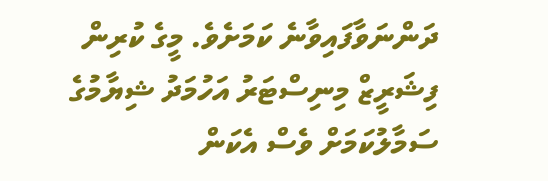ދަންނަވާފައިވާނެ ކަމަށެވެ. މީގެ ކުރިން ފިޝަރީޒް މިނިސްޓަރު އަހުމަދު ޝިޔާމުގެ ސަމާލުކަމަށް ވެސް އެކަން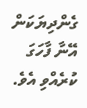ގެންދިޔަކަން އޭނާ ފާހަގަ ކުރެއްވި އެވެ.